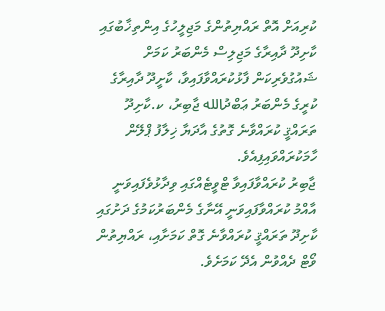ކުރިއަށް އޮތް ރައްޔިތުންގެ މަޖިލީހުގެ އިންތިޚާބުގައި ކާށިދޫ ދާއިރާގެ މަޖިލިސް މެންބަރު ކަމަށް ޝައުގުވެރިކަން ފާޅުކުރައްވާފައިވާ، ކާށީދޫ ދާއިރާގެ ކުރީގެ މެންބަރު ޢަބްދުالله ޖާބިރު، ކ.ކާށިދޫ ތަރައްޤީ ކުރައްވާނެ ގޮތުގެ އާދަޔާ ޚިލާފު ޕްލޭން ހާމަކުރައްވައިފިއެވެ.
ޖާބިރު ކުރައްވާފައިވާ ޓްވީޓެއްގައި ވިދާޅުވެފައިވަނީ އާއްމު ކުރައްވާފައިވަނީ އޭނާގެ މެންބަރުކަމުގެ ދަށުގައި ކާށިދޫ ތަރައްޤީ ކުރައްވާނެ ގޮތް ކަމަށާއި، ރައްޔިތުން ވޯޓް ދެއްވުން އެދޭ ކަމަށެވެ.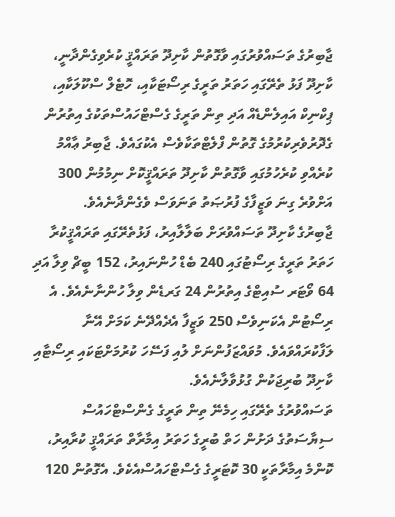ޖާބިރުގެ ތަސައްވުރުގައި ވާގޮތުން ކާށިދޫ ތަރައްޤީ ކުރެވިގެންދާނީ، ކާށިދޫ ފަޅު ތެރޭގައި ހަތަރު ތަރީގެ ރިސޯޓަކާއި، ހޮޓެލް ސްކޫލަކާއި، ޕިކްނިކް އައިލެންޑެއް އަދި ތިން ތަރީގެ ގެސްޓްހައުސްތަކުގެ އިތުރުން ގެދޮރުވެރިކުރުމުގެ ގޮތުން ފްލެޓްތަކާވެސް އެކުގައެވެ. ޖާބިރު ޢާއްމު ކުރެއްވި ކުރެހުމުގައި ވާގޮތުން ކާށިދޫ ތަރައްޤީކޮށް ނިމުމުން 300 އަށްވުރެ ގިނަ ވަޒީފާގެ ފުރުޞަތު ތަނަވަސް ވެގެންދާނެއެވެ.
ޖާބިރުގެ ކާށިދޫ ތަސައްވުރަށް ބަލާލާއިރު، ފަޅުތެރޭގައި ތަރައްޤީކުރާ ހަތަރު ތަރީގެ ރިސޯޓުގައި 240 ބެޑް ހުންނައިރު، 152 ބީޗް ވިލާ އަދި 64 ވޯޓަރ ސުއިޓްގެ އިތުރުން 24 ގަރޑެން ވިލާ ހުންނާނެއެވެ. އެ ރިސޯޓުން އެކަނިވެސް 250 ވަޒީފާ އެދެއްދޭނެ ކަމަށް އޭނާ ލަފާކުރައްވައެވެ. މުވައްޒަފުންނަށް ލުއި ފަސޭހަ ކުރުމަށްޓަކައި ރިސޯޓާއި ކާށިދޫ ބުރިޖަކުން ގުޅުވާލާނެއެވެ.
ތަސައްވުރުގެ ތެރޭގައި ހިމެނޭ ތިން ތަރީގެ ގެންސްޓްހައުސް ސިޔާސަތުގެ ދަށުން ހަތް ބުރީގެ ހަތަރު އިމާރާތް ތަރައްޤީ ކުރާއިރު، ކޮންމެ އިމާރާތަކީ 30 ކޮޓަރީގެ ގެސްޓްހައުސްއެކެވެ. އެގޮތުން 120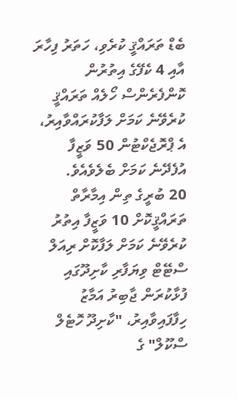ބެޑް ތަރައްޤީ ކުރެވި، ހަތަރު ފިހާރަ އާއި 4 ކެފޭގެ އިތުރުން ކޮންފެރެންސް ހޯލެއް ތަރައްޤީ ކުރެވޭނެ ކަމަށް ލަފާކުރައްވާއިރު، އެ ޕްރޮޖެކްޓުން 50 ވަޒީފާ އުފެދޭނެ ކަމަށް ބެލެވެއެވެ.
20 ބުރީގެ ތިން އިމާރާތް ތަރައްޤީކޮށް 10 ވަޒީފާ އިތުރު ކުރެވޭނެ ކަމަށް ލަފާކޮށް ރިއަލް ސްޓޭޓް ވިޔަފާރި ކާށިދޫގައި ފުޅާކުރަން ޖާބިރު އަމާޒު ހިފާފައިވާއިރު، "ކާށިދޫ ހޮޓެލް ސްކޫލް" ގެ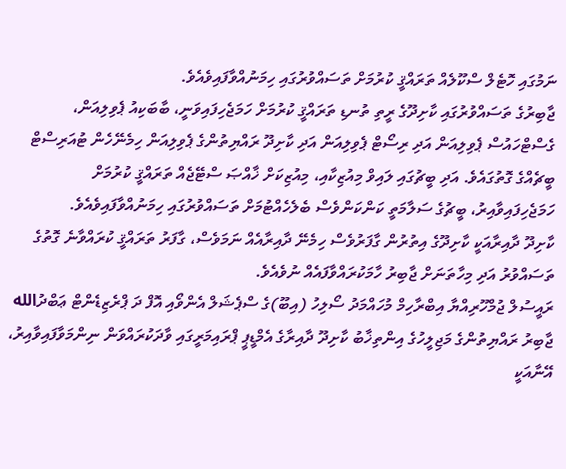ނަމުގައި ހޮޓެލް ސްކޫލެއް ތަރައްޤީ ކުރުމަށް ތަސައްވުރުގައި ހިމަނުއްވާފައިވެއެވެ.
ޖާބިރުގެ ތަސައްވުރުގައި ކާށިދޫގެ ރީތި ތުނޑި ތަރައްޤީ ކުރުމަށް ހަމަޖެހިފައިވަނީ، ބާބަކިއު ޕެވިލިއަން، ގެސްޓްހައުސް ޕެވިލިއަން އަދި ރިސޯޓް ޕެވިލިއަން އަދި ކާށިދޫ ރައްޔިތުންގެ ޕެވިލިއަން ހިމެނޭހެން ޓުއަރިސްޓް ބީޗެއްގެ ގޮތުގައެވެ. އަދި ބީޗުގައި ލައިވް މިއުޒިކާއި، މިއުޒިކަށް ޚާއްޞަ ސްޓޭޖެއް ތަރައްޤީ ކުރުމަށް ހަމަޖެހިފައިވާއިރު، ބީޗުގެ ސަލާމަތީ ކަންކަންވެސް ބެލެހެއްޓުމަށް ތަސައްވުރުގައި ހިމަނުއްވާފައިވެއެވެ.
ކާށިދޫ ދާއިރާއަކީ ކާށިދޫގެ އިތުރުން ގާފަރުވެސް ހިމެނޭ ދާއިރާއެއް ނަމަވެސް، ގާފަރު ތަރައްޤީ ކުރައްވާނެ ގޮތުގެ ތަސައްވުރު އަދި މިހާތަނަށް ޖާބިރު ހާމަކުރައްވާފައެއް ނުވެއެވެ.
ރައީސުލް ޖުމްހޫރިއްޔާ އިބްރާހިމް މުހައްމަދު ސޯލިހު (އިބޫ)ގެ ސްޕެޝަލް އެންވޯއި އޮފް ދަ ޕްރެޒިޑެންޓް ޢަބްދުالله ޖާބިރު ރައްޔިތުންގެ މަޖިލީހުގެ އިންތިޚާބު ކާށިދޫ ދާއިރާގެ އެމްޑީޕީ ޕްރައިމަރީގައި ވާދަކުރައްވަން ނިންމަވާފައިވާއިރު، އޭނާއަކީ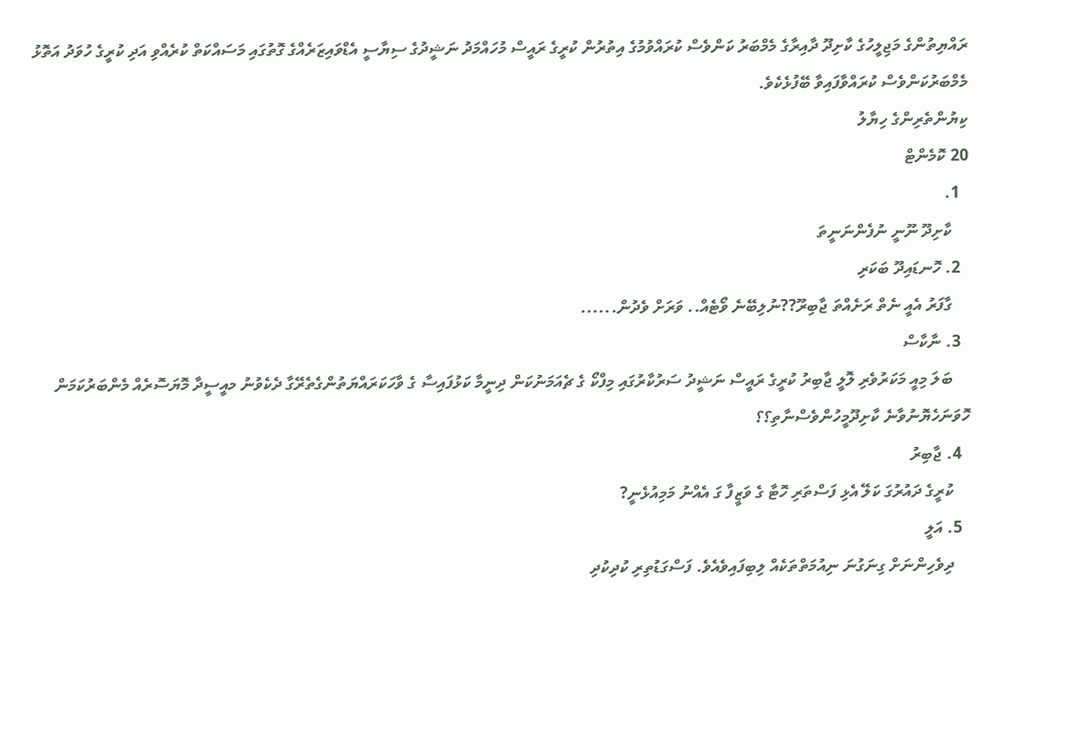ރައްޔިތުންގެ މަޖިލީހުގެ ކާށިދޫ ދާއިރާގެ މެމްބަރު ކަންވެސް ކުރައްވުމުގެ އިތުރުން ކުރީގެ ރައީސް މުހައްމަދު ނަޝީދުގެ ސިޔާސީ އެޑްވައިޒަރެއްގެ ގޮތުގައި މަސައްކަތް ކުރެއްވި އަދި ކުރީގެ ހުވަދު އަތޮޅު މެމްބަރުކަންވެސް ކުރައްވާފައިވާ ބޭފުޅެކެވެ.
ކިޔުންތެރިންގެ ހިޔާލު
20 ކޮމެންޓް
  1.
    ކާށިދޫ ނޫނީ ނުފެންނަނީތަ
  2. ހޮނޑައިދޫ ބަކަރި
    ގާފަރު އެއީ ނެތް ރަށެއްތަ ޖާބިރޫ??ނުލިބޭނެ ވޯޓެއް.. ވަރަށް ވެދުން......
  3. ނާކާސް
    ބަލަ މިއީ މަކަރުވެރި ލޮލީ ޖާބިރު ކުރީގެ ރައީސް ނަޝީދު ސަރުކާރުގައި މިފްކޯ ގެ ޗެއަމަނުކަން ދިނީމާ ކަޅުފައިސާ ގެ ވާހަކަރައްޔަތުންގެތެރޭގާ ދެކެވުނު މއީސީދާ މޮޔަސޮރެއް މެންބަރުކަމަން ހޮވަނަހެޔޮނުވާނެ ކާށިދޫމީހުންވެސްނާތި؟؟
  4. ޖާބިރު
    ކުރީގެ ދައުރުގަ ކަލޭ އެޅި ފަސްތަރި ހޮޓާ ގެ ވަޒީފާ ގަ އެއްނު މަމިއުޅެނީ?
  5. އަލީ
    ދިވެހިންނަށް ގިނަގުނަ ނިއުމަތްތަކެއް ލިބިފައިވެއެވެ. ފަސްގަޑުތިރި ކުދިކުދި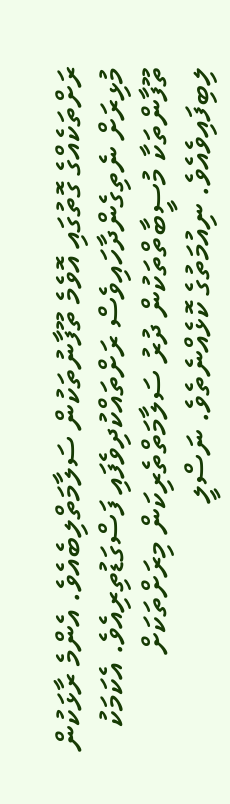ރަށްތަކެއްގެ ގޮތުގައި އޮވެމެ ތޫފާނުތަކުން ސަލާމަތްލިބެއެވެ. އެންމެ ރާޅަކުން މުޅިރަށް ނެތިގެންދާހައިވެސް ރަށްތައްކުދިވެފައި ފަސްގަޑުތިރިއެވެ. އެކަމަކު ތޫފާންތަކާ މުސީބާތްތަކުން ދުރު ސަލާމަތްތެރިކަން މިރަށްތަކަށް ލިބިފައިވެއެވެ. ނިއުމަތުގެ ކޮޅެއްނެތެވެ. ނަސްލީ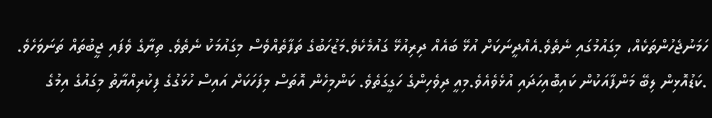ހަމަނުޖެހުންތަކެއް، މިގައުމުގައި ނެތެވެ.އެއްދީނަކަށް އުޅޭ ބައެއް ދިރިއުޅޭ ގައުމެކެވެ.މަޒުހަބުގެ ތަފާތެއްވެސް މިގައުމަކު ނެތެވެ. ތިޔާގެ ވެފައި ޖީބުތައް ތަނަވަހެވެ. .ކަޑުއޮޅިން ލިބޭ މަންފާއަކުން ކައިބޮއިހަދައި އުޅެވެއެވެ.މިއީ ދިވެހިންގެ ހަގީގަތެވެ. ކަންމިހެން އޮތަސް މިފަހަކަށް އައިސް ހުޅަގުގެ ފިކުރިއްޔާތު މިގައުގެ އިމުގެ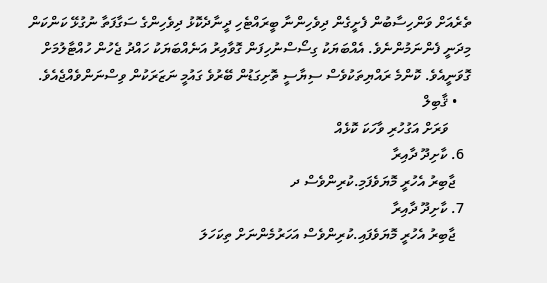ތެރެއަށް ވަންހިސާބުން ފެށީގެން ދިވެހިންނާ ބީރައްޓެހި ދީނާދެކޮޅު ދިވެހިންގެ ސަގާފަތާ ނުގުޅޭ ކަންކަން މިދަނީ ފެންނަމުންނެވެ. އެއްބަޔަކު ގިސޯސްނުހިފަން ގޮވާއިރު އަނެއްބަޔަކު ހައްދު ޖެހުން ހުއްޓާލުމަށް ގޮވަނީއެވެ. ކޮންމެ ރައްޔިތަކުވެސް ސިޔާސީ ތޮށިގަޑުން ބޭރުވެ ގައުމީ ނަޒަރަކުން ވިސްނަންވެއްޖެއެވެ.
    • ޤާބިލް
      ވަރަށް އަގުހުރި ވާހަކަ ކޮޅެއް
  6. ކާށިދޫ ދާއިރާ
    ޖާބިރު އެހުރީ މޮޔަވެފަމި.ކުރިންވެސް ދ
  7. ކާށިދޫ ދާއިރާ
    ޖާބިރު އެހުރީ މޮޔަވެފައި.ކުރިންވެސް އަހަރުމެންނަށް ތިކަހަލަ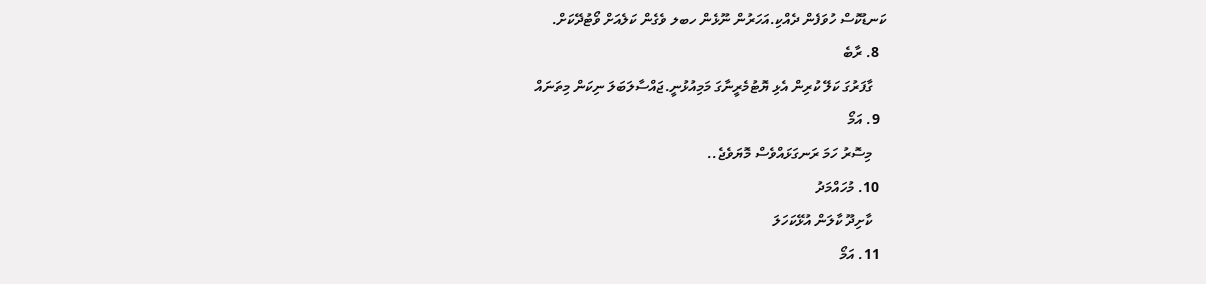ކަނޑުކޮސް ހުވަފެން ދެއްކި.އަހަރުން ނޫޅެން ހބލ ވެގެން ކަލެއަށް ވޯޓުދޭކަށް.
  8. ރާބެ
    ގާފަރުގަ ކަލޭ ކުރިން އެޅި ޔޮޓުމެރީނާގަ މަމިއުޅުނީ.ޖައްސާލަބަލަ ނިކަން މިތަނައް
  9. އަމޯ
    މިސޮރު ހަމަ ރަނގަޅައްވެސް މޮޔަވެޖެ..
  10. މުހައްމަދު
    ކާށިދޫ ކާލަން އުޅޭކަހަލަ
  11. އަމޯ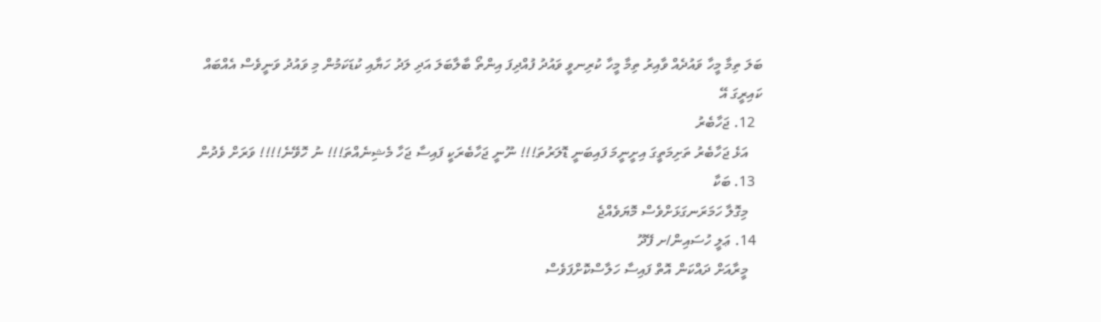ބަލަ ތިމާ މީހާ ވައުދެއް ވާއިރު ތިމާ މީހާ ކުރިނވީ ވައުދު ފުއްދިފަ އިންތޯ ބާލާބަލަ އަދި ލަދު ހަޔާއި ކުޑަކަމުން މި ވައުދު ވަނީވެސް އެއްބައް ކައިރީގަ އޭ
  12. ޖަހާބެރު
    އަޅެ ޖަހާބެރު ތަށިމަތީގަ އިށީނީމަ ފައިބަނީ ޑޮލަރުތަ!!! ނޫނީ ޖަހާބެރަކީ ފައިސާ ޖަހާ މެޝިނެއްތަ!!! ނު ހޮވޭނެ!!!! ވަރަށް ވެދުން
  13. ބަކާ
    މިގޮލާ ހަމަރަނގަޅަށްވެސް މޮޔަވެއްޖެ
  14. ޢަލީ ހުސައިން/ށ ފޭދޫ
    މީރާއަށް ދައްކަން އޮތް ފައިސާ ހަލާސްކޮށްފަވެސް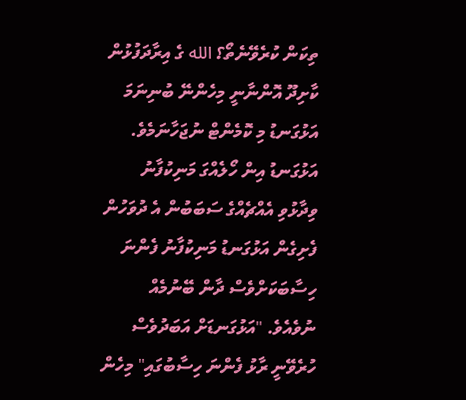ތިކަން ކުރެވޭނެތޯ؟ الله ގެ އިރާދަފުޅުން ކާށިދޫ އޮންނާނީ މިހެންނޭ ބުނިނަމަ އަޅުގަނޑު މި ކޮމެންޓް ނުޖަހާނަމެވެ. އަޅުގަނޑު އިން ހޯލެއްގަ މަނިކުފާނު ވިދާޅުވި އެއްޗެއްގެ ސަބަބުން އެ ދުވަހުން ފެށިގެން އަޅުގަނޑު މަނިކުފާނު ފެންނަ ހިސާބަކަށްވެސް ދާން ބޭނުމެއް ނުވެއެވެ. "އަޅުގަނޑަށް އަބަދުވެސް ހުރެވޭނީ ރާޅު ފެންނަ ހިސާބުގައި" މިހެން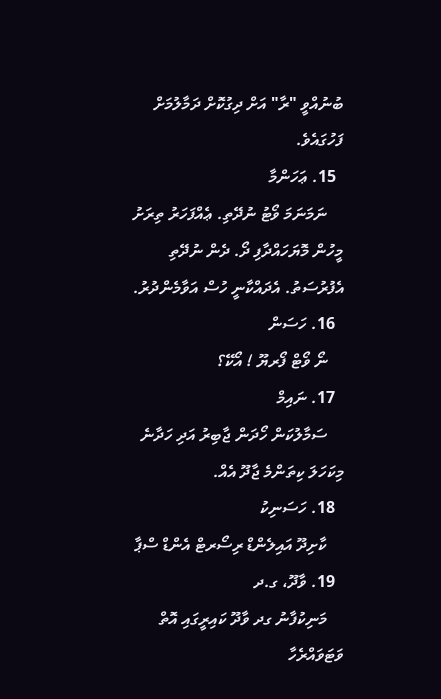ބުނުއްވީ "ރާ" އަށް ދިގުކޮށް ދަމާލުމަށް ފަހުގައެވެ.
  15. ޢަހަންމާ
    ނަމަނަމަ ވޯޓު ނުދޭތި. ޢެއްފަހަރު ތިރަށު މީހުން މޮޔަހައްދާފި ދޯ. ދެން ނުދޭތި އެފުރުސަތު. އެދައްކާނީ ހުސް އަވާމެންދުރު.
  16. ހަސަން
    ނޯ ވޯޓް ފޯރޔޫ ! އޯކޭ؟
  17. ނައިމް
    ސަމާލުކަން ހޯދަން ޖާބިރު އަދި ހަދާނެ މިކަހަލަ ކިތަންމެ ޖާދޫ އެއް.
  18. ހަސަނިކު
    ކާށިދޫ އައިލެންޑް ރިސޯރޓް އެންޑް ސްޕާ
  19. ވާދޫ، ގ.ދ
    މަނިކުފާނު ގދ ވާދޫ ކައިރީގައި އޮތް ވަޓަވައްރެހާ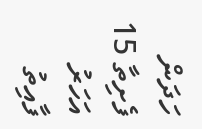ހަދަން ފެށިތާ 15 އަހަރު ފާއިތު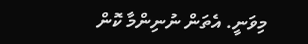މިވަނީ. އެތަން ނުނިންމާ ކޮން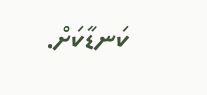ކަނޑާކަށް.